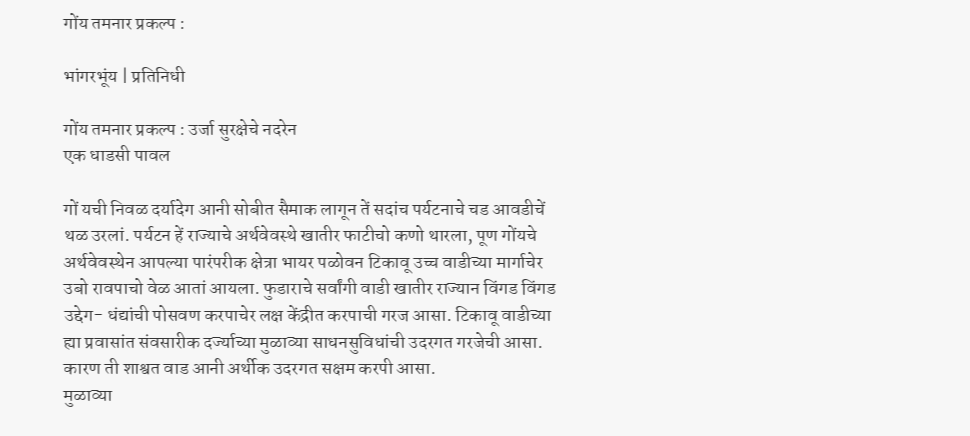गोंय तमनार प्रकल्प :

भांगरभूंय | प्रतिनिधी

गोंय तमनार प्रकल्प : उर्जा सुरक्षेचे नदरेन
एक धाडसी पावल

गों यची निवळ दर्यादेग आनी सोबीत सैमाक लागून तें सदांच पर्यटनाचे चड आवडीचें थळ उरलां. पर्यटन हें राज्याचे अर्थवेवस्थे खातीर फाटीचो कणो थारला, पूण गोंयचे अर्थवेवस्थेन आपल्या पारंपरीक क्षेत्रा भायर पळोवन टिकावू उच्च वाडीच्या मार्गाचेर उबो रावपाचो वेळ आतां आयला. फुडाराचे सर्वांगी वाडी खातीर राज्यान विंगड विंगड उद्देग- धंद्यांची पोसवण करपाचेर लक्ष केंद्रीत करपाची गरज आसा. टिकावू वाडीच्या ह्या प्रवासांत संवसारीक दर्ज्याच्या मुळाव्या साधनसुविधांची उदरगत गरजेची आसा. कारण ती शाश्वत वाड आनी अर्थीक उदरगत सक्षम करपी आसा.
मुळाव्या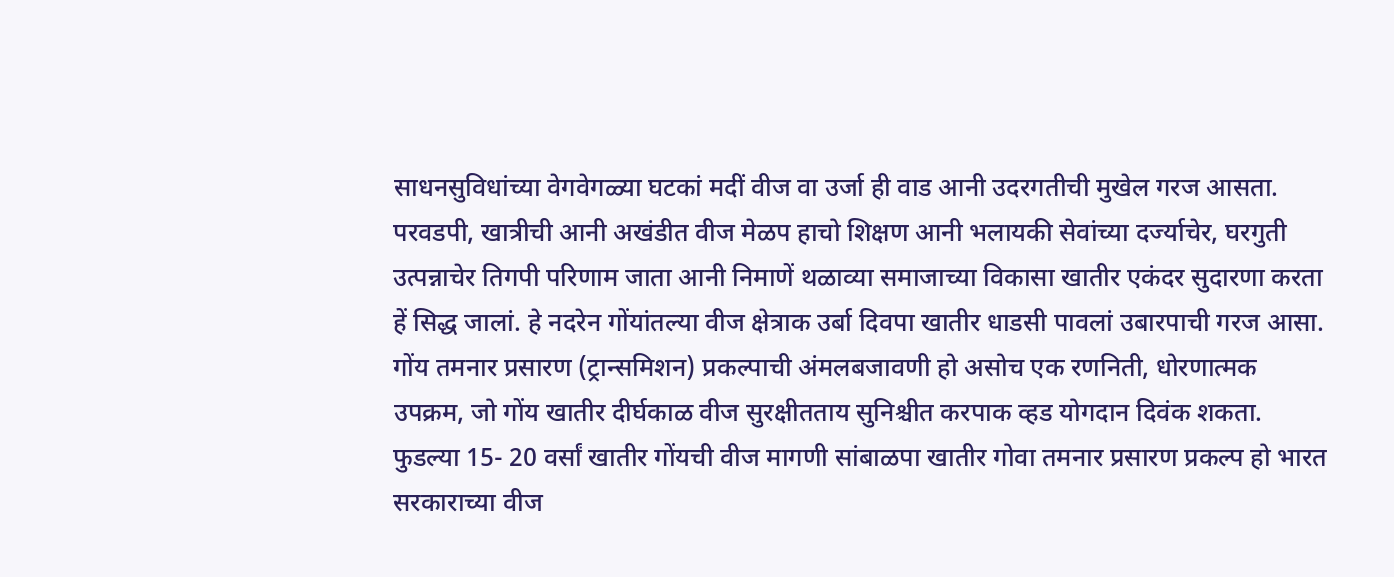साधनसुविधांच्या वेगवेगळ्या घटकां मदीं वीज वा उर्जा ही वाड आनी उदरगतीची मुखेल गरज आसता. परवडपी, खात्रीची आनी अखंडीत वीज मेळप हाचो शिक्षण आनी भलायकी सेवांच्या दर्ज्याचेर, घरगुती उत्पन्नाचेर तिगपी परिणाम जाता आनी निमाणें थळाव्या समाजाच्या विकासा खातीर एकंदर सुदारणा करता हें सिद्ध जालां. हे नदरेन गोंयांतल्या वीज क्षेत्राक उर्बा दिवपा खातीर धाडसी पावलां उबारपाची गरज आसा. गोंय तमनार प्रसारण (ट्रान्समिशन) प्रकल्पाची अंमलबजावणी हो असोच एक रणनिती, धोरणात्मक उपक्रम, जो गोंय खातीर दीर्घकाळ वीज सुरक्षीतताय सुनिश्चीत करपाक व्हड योगदान दिवंक शकता.
फुडल्या 15- 20 वर्सां खातीर गोंयची वीज मागणी सांबाळपा खातीर गोवा तमनार प्रसारण प्रकल्प हो भारत सरकाराच्या वीज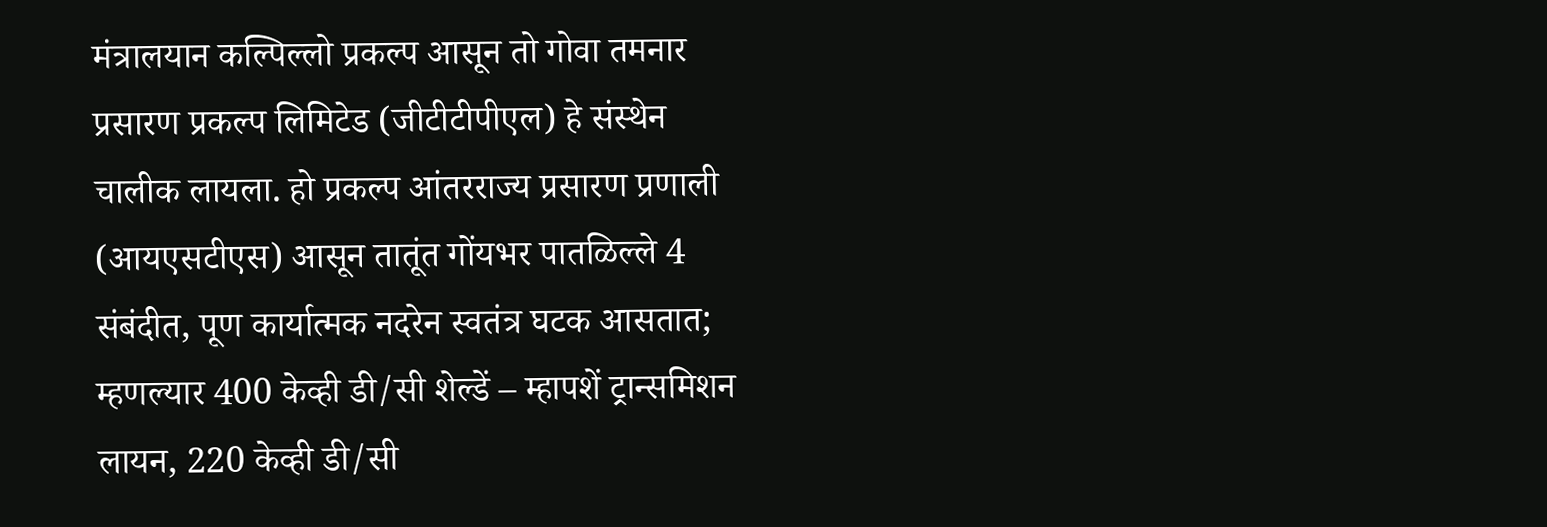मंत्रालयान कल्पिल्लो प्रकल्प आसून तो गोवा तमनार प्रसारण प्रकल्प लिमिटेड (जीटीटीपीएल) हे संस्थेन चालीक लायला. हो प्रकल्प आंतरराज्य प्रसारण प्रणाली (आयएसटीएस) आसून तातूंत गोंयभर पातळिल्ले 4 संबंदीत, पूण कार्यात्मक नदरेन स्वतंत्र घटक आसतात; म्हणल्यार 400 केव्ही डी/सी शेल्डें – म्हापशें ट्रान्समिशन लायन, 220 केव्ही डी/सी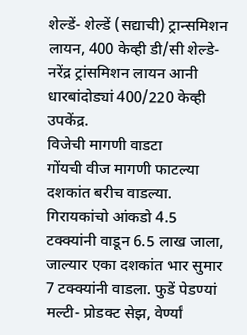शेल्डें- शेल्डें (सद्याची) ट्रान्समिशन लायन, 400 केव्ही डी/सी शेल्डे- नरेंद्र ट्रांसमिशन लायन आनी धारबांदोड्यां 400/220 केव्ही उपकेंद्र.
विजेची मागणी वाडटा
गोंयची वीज मागणी फाटल्या दशकांत बरीच वाडल्या. गिरायकांचो आंकडो 4.5 टक्क्यांनी वाडून 6.5 लाख जाला, जाल्यार एका दशकांत भार सुमार 7 टक्क्यांनी वाडला. फुडें पेडण्यां मल्टी- प्रोडक्ट सेझ, वेर्ण्यां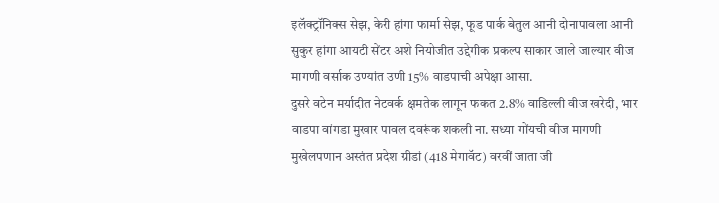इलॅक्ट्रॉनिक्स सेझ, केरी हांगा फार्मा सेझ, फूड पार्क बेतुल आनी दोनापावला आनी सुकुर हांगा आयटी सेंटर अशे नियोजीत उद्देगीक प्रकल्प साकार जाले जाल्यार वीज मागणी वर्साक उण्यांत उणी 15% वाडपाची अपेक्षा आसा.
दुसरे वटेन मर्यादीत नेटवर्क क्षमतेक लागून फकत 2.8% वाडिल्ली वीज खरेदी, भार वाडपा वांगडा मुखार पावल दवरूंक शकली ना. सध्या गोंयची वीज मागणी मुखेलपणान अस्तंत प्रदेश ग्रीडां (418 मेगावॅट) वरवीं जाता जी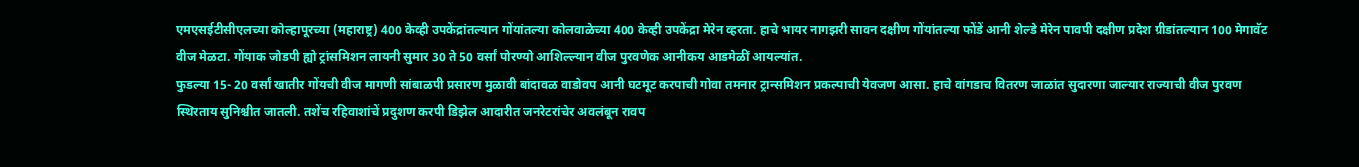एमएसईटीसीएलच्या कोल्हापूरच्या (महाराष्ट्र) 400 केव्ही उपकेंद्रांतल्यान गोंयांतल्या कोलवाळेच्या 400 केव्ही उपकेंद्रा मेरेन व्हरता. हाचे भायर नागझरी सावन दक्षीण गोंयांतल्या फोंडें आनी शेल्डे मेरेन पावपी दक्षीण प्रदेश ग्रीडांतल्यान 100 मेगावॅट वीज मेळटा. गोंयाक जोडपी ह्यो ट्रांसमिशन लायनी सुमार 30 ते 50 वर्सां पोरण्यो आशिल्ल्यान वीज पुरवणेक आनीकय आडमेळीं आयल्यांत.
फुडल्या 15- 20 वर्सां खातीर गोंयची वीज मागणी सांबाळपी प्रसारण मुळावी बांदावळ वाडोवप आनी घटमूट करपाची गोवा तमनार ट्रान्समिशन प्रकल्पाची येवजण आसा. हाचे वांगडाच वितरण जाळांत सुदारणा जाल्यार राज्याची वीज पुरवण स्थिरताय सुनिश्चीत जातली. तशेंच रहिवाशांचें प्रदुशण करपी डिझेल आदारीत जनरेटरांचेर अवलंबून रावप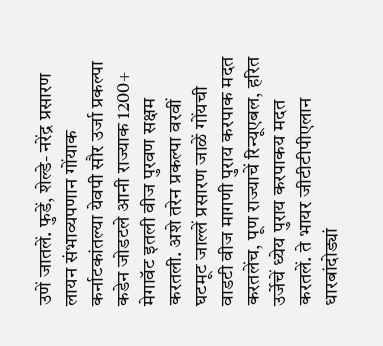उणें जातलें. फुडें, शेल्डे- नरेंद्र प्रसारण लायन संभाव्यपणान गोंयाक कर्नाटकांतल्या येवपी सौर उर्जा प्रकल्पा कडेन जोडटले आनी राज्याक 1200+ मेगावॅट इतली वीज पुरवण सक्षम करतली. अशे तरेन प्रकल्पा वरवीं घटमूट जाल्लें प्रसारण जाळें गोंयची वाडटी वीज मागणी पुराय करपाक मदत करतलेंच, पूण राज्याचें रिन्यूएबल, हरित उर्जेचें ध्येय पुराय करपाकय मदत करतलें. ते भायर जीटीटीपीएलान धारबांदोड्यां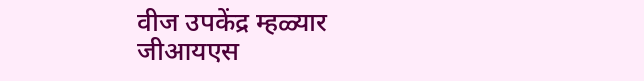वीज उपकेंद्र म्हळ्यार जीआयएस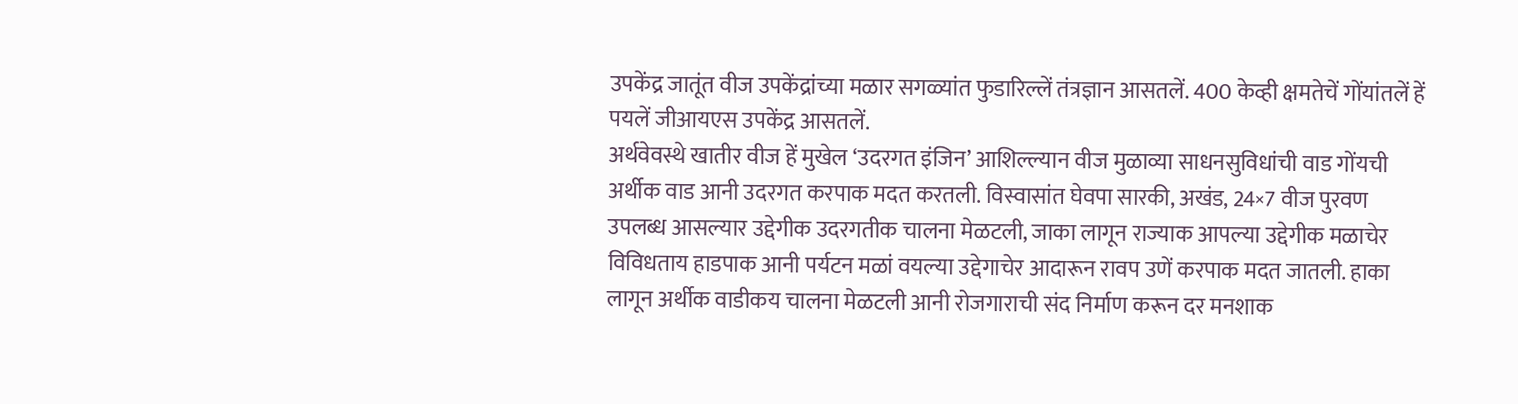उपकेंद्र जातूंत वीज उपकेंद्रांच्या मळार सगळ्यांत फुडारिल्लें तंत्रज्ञान आसतलें. 400 केव्ही क्षमतेचें गोंयांतलें हें पयलें जीआयएस उपकेंद्र आसतलें.
अर्थवेवस्थे खातीर वीज हें मुखेल ‘उदरगत इंजिन’ आशिल्ल्यान वीज मुळाव्या साधनसुविधांची वाड गोंयची अर्थीक वाड आनी उदरगत करपाक मदत करतली. विस्वासांत घेवपा सारकी, अखंड, 24×7 वीज पुरवण उपलब्ध आसल्यार उद्देगीक उदरगतीक चालना मेळटली, जाका लागून राज्याक आपल्या उद्देगीक मळाचेर विविधताय हाडपाक आनी पर्यटन मळां वयल्या उद्देगाचेर आदारून रावप उणें करपाक मदत जातली. हाका लागून अर्थीक वाडीकय चालना मेळटली आनी रोजगाराची संद निर्माण करून दर मनशाक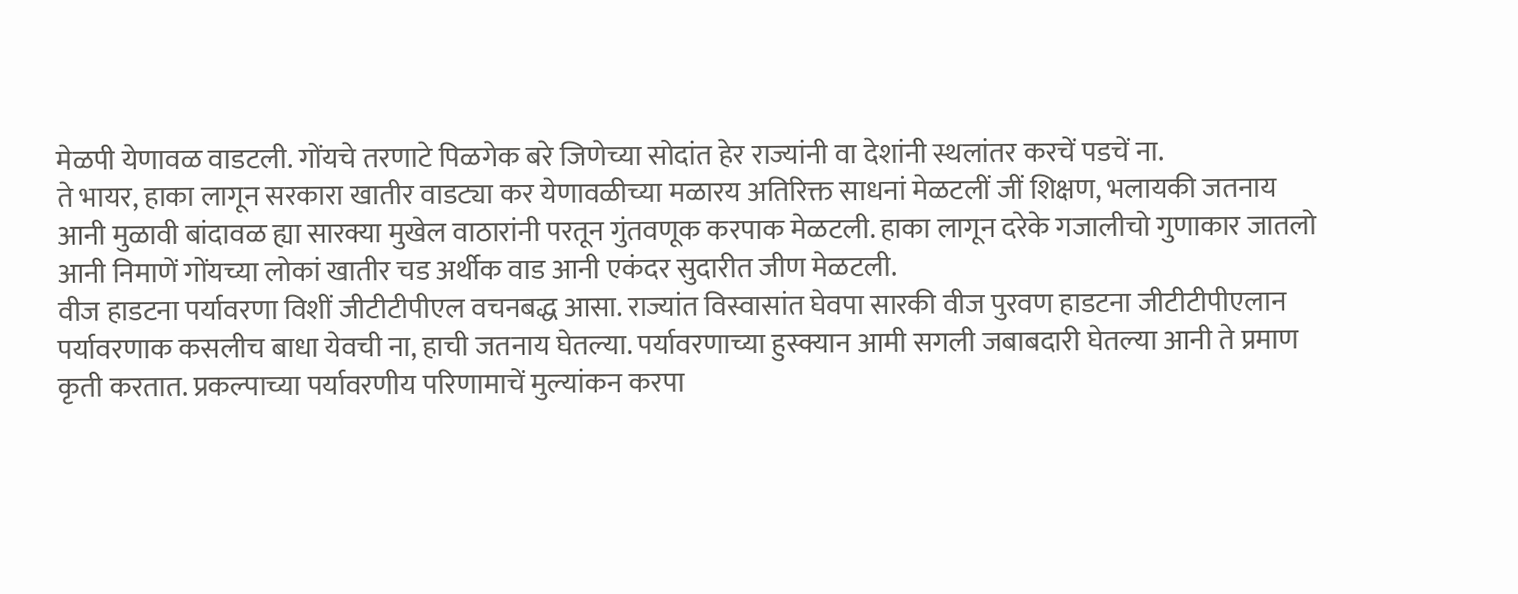मेळपी येणावळ वाडटली. गोंयचे तरणाटे पिळगेक बरे जिणेच्या सोदांत हेर राज्यांनी वा देशांनी स्थलांतर करचें पडचें ना.
ते भायर, हाका लागून सरकारा खातीर वाडट्या कर येणावळीच्या मळारय अतिरिक्त साधनां मेळटलीं जीं शिक्षण, भलायकी जतनाय आनी मुळावी बांदावळ ह्या सारक्या मुखेल वाठारांनी परतून गुंतवणूक करपाक मेळटली. हाका लागून दरेके गजालीचो गुणाकार जातलो आनी निमाणें गोंयच्या लोकां खातीर चड अर्थीक वाड आनी एकंदर सुदारीत जीण मेळटली.
वीज हाडटना पर्यावरणा विशीं जीटीटीपीएल वचनबद्ध आसा. राज्यांत विस्वासांत घेवपा सारकी वीज पुरवण हाडटना जीटीटीपीएलान पर्यावरणाक कसलीच बाधा येवची ना, हाची जतनाय घेतल्या. पर्यावरणाच्या हुस्क्यान आमी सगली जबाबदारी घेतल्या आनी ते प्रमाण कृती करतात. प्रकल्पाच्या पर्यावरणीय परिणामाचें मुल्यांकन करपा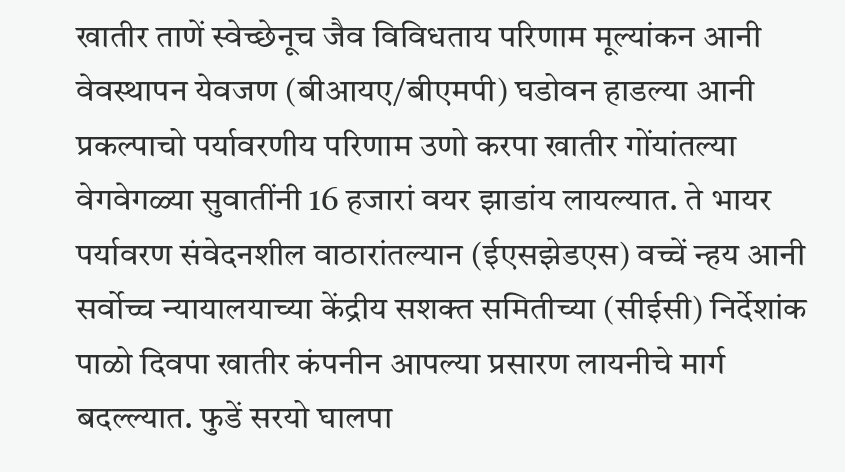खातीर ताणें स्वेच्छेनूच जैव विविधताय परिणाम मूल्यांकन आनी वेवस्थापन येवजण (बीआयए/बीएमपी) घडोवन हाडल्या आनी प्रकल्पाचो पर्यावरणीय परिणाम उणो करपा खातीर गोंयांतल्या वेगवेगळ्या सुवातींनी 16 हजारां वयर झाडांय लायल्यात. ते भायर पर्यावरण संवेदनशील वाठारांतल्यान (ईएसझेडएस) वच्चें न्हय आनी सर्वोच्च न्यायालयाच्या केंद्रीय सशक्त समितीच्या (सीईसी) निर्देशांक पाळो दिवपा खातीर कंपनीन आपल्या प्रसारण लायनीचे मार्ग बदल्ल्यात. फुडें सरयो घालपा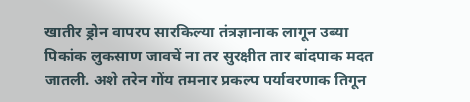खातीर ड्रोन वापरप सारकिल्या तंत्रज्ञानाक लागून उब्या पिकांक लुकसाण जावचें ना तर सुरक्षीत तार बांदपाक मदत जातली. अशे तरेन गोंय तमनार प्रकल्प पर्यावरणाक तिगून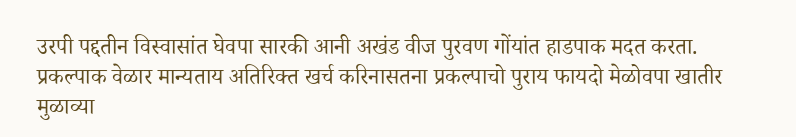उरपी पद्दतीन विस्वासांत घेवपा सारकी आनी अखंड वीज पुरवण गोंयांत हाडपाक मदत करता.
प्रकल्पाक वेळार मान्यताय अतिरिक्त खर्च करिनासतना प्रकल्पाचो पुराय फायदो मेळोवपा खातीर मुळाव्या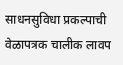साधनसुविधा प्रकल्पाची वेळापत्रक चालीक लावप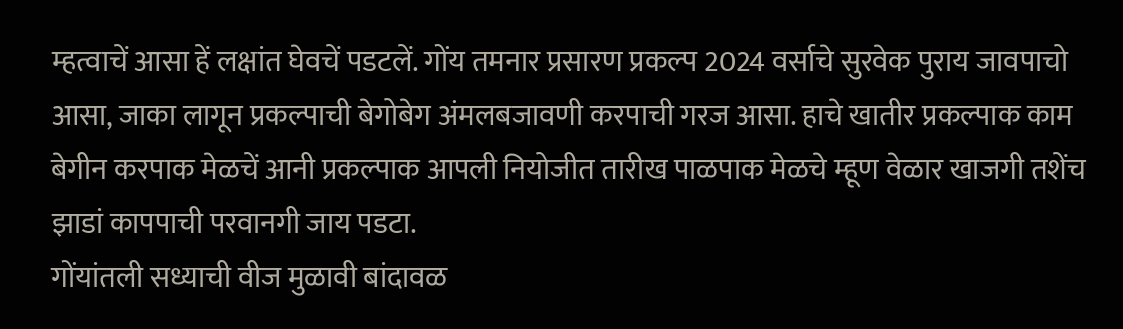म्हत्वाचें आसा हें लक्षांत घेवचें पडटलें. गोंय तमनार प्रसारण प्रकल्प 2024 वर्साचे सुरवेक पुराय जावपाचो आसा, जाका लागून प्रकल्पाची बेगोबेग अंमलबजावणी करपाची गरज आसा. हाचे खातीर प्रकल्पाक काम बेगीन करपाक मेळचें आनी प्रकल्पाक आपली नियोजीत तारीख पाळपाक मेळचे म्हूण वेळार खाजगी तशेंच झाडां कापपाची परवानगी जाय पडटा.
गोंयांतली सध्याची वीज मुळावी बांदावळ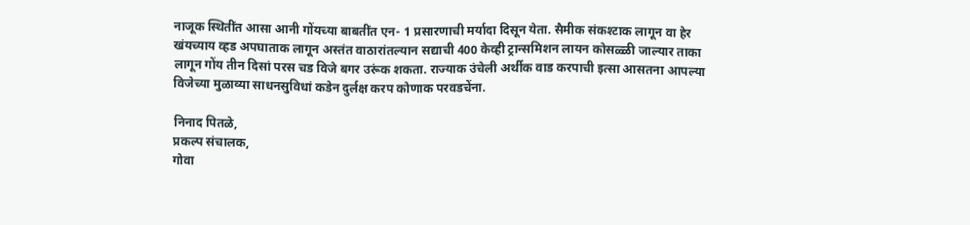नाजूक स्थितींत आसा आनी गोंयच्या बाबतींत एन- 1 प्रसारणाची मर्यादा दिसून येता. सैमीक संकश्टाक लागून वा हेर खंयच्याय व्हड अपघाताक लागून अस्तंत वाठारांतल्यान सद्याची 400 केव्ही ट्रान्समिशन लायन कोसळ्ळी जाल्यार ताका लागून गोंय तीन दिसां परस चड विजे बगर उरूंक शकता. राज्याक उंचेली अर्थीक वाड करपाची इत्सा आसतना आपल्या विजेच्या मुळाव्या साधनसुविधां कडेन दुर्लक्ष करप कोणाक परवडचेंना.

निनाद पितळे,
प्रकल्प संचालक,
गोवा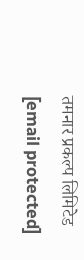तमनार प्रकल्प लिमिटेड
[email protected]